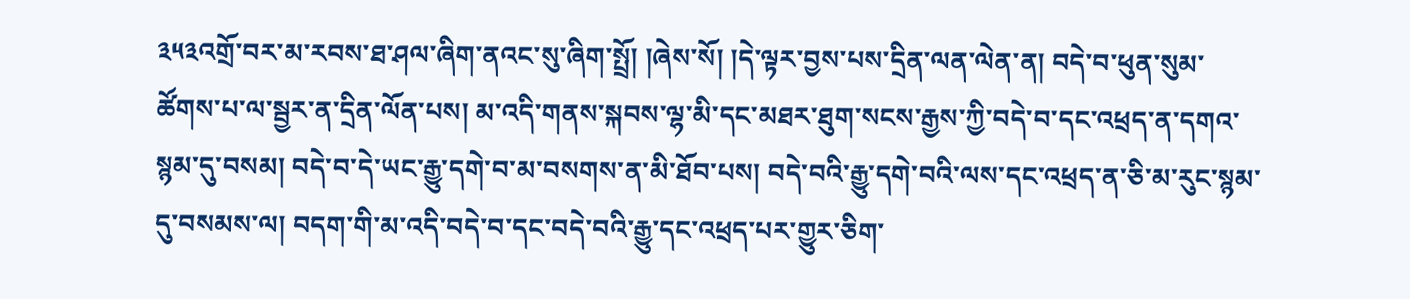༣༥༣འགྲོ་བར་མ་རབས་ཐ་ཤལ་ཞིག་ནའང་སུ་ཞིག་སྤྲོ། །ཞེས་སོ། །དེ་ལྟར་བྱས་པས་དྲིན་ལན་ལེན་ན། བདེ་བ་ཕུན་སུམ་ཚོགས་པ་ལ་སྦྱར་ན་དྲིན་ལོན་པས། མ་འདི་གནས་སྐབས་ལྷ་མི་དང་མཐར་ཐུག་སངས་རྒྱས་ཀྱི་བདེ་བ་དང་འཕྲད་ན་དགའ་སྙམ་དུ་བསམ། བདེ་བ་དེ་ཡང་རྒྱུ་དགེ་བ་མ་བསགས་ན་མི་ཐོབ་པས། བདེ་བའི་རྒྱུ་དགེ་བའི་ལས་དང་འཕྲད་ན་ཅི་མ་རུང་སྙམ་དུ་བསམས་ལ། བདག་གི་མ་འདི་བདེ་བ་དང་བདེ་བའི་རྒྱུ་དང་འཕྲད་པར་གྱུར་ཅིག་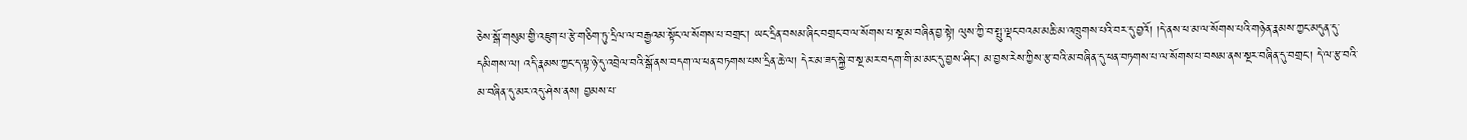ཅེས་སྒོ་གསུམ་གྱི་འཇུག་པ་རྩེ་གཅིག་ཏུ་དྲིལ་ལ་བརྒྱའམ་སྟོང་ལ་སོགས་པ་བགྲང་། ཡང་དྲིན་བསམ་ཞིང་བགྲང་བ་ལ་སོགས་པ་སྔ་མ་བཞིན་བྱ་སྟེ། ལུས་ཀྱི་བ་སྤུ་ལྡང་བའམ་མཆི་མ་འཁྲུགས་པའི་བར་དུ་བྱའོ། །དེ་ནས་ཕ་མ་ལ་སོགས་པའི་གཉེན་རྣམས་ཀྱང་མདུན་དུ་དམིགས་ལ། འདི་རྣམས་ཀྱང་ད་ལྟ་ཉེ་དུ་འབྲེལ་བའི་སྒོ་ནས་བདག་ལ་ཕན་བཏགས་པས་དྲིན་ཆེ་ལ། དེར་མ་ཟད་སྐྱེ་བ་སྔ་མར་བདག་གི་མ་མང་དུ་བྱས་ཤིང་། མ་བྱས་རེས་ཀྱིས་རྩ་བའི་མ་བཞིན་དུ་ཕན་བཏགས་པ་ལ་སོགས་པ་བསམ་ནས་སྔར་བཞིན་དུ་བགྲང་། དེ་ལ་རྩ་བའི་མ་བཞིན་དུ་མར་འདུ་ཤེས་ནས། བྱམས་པ་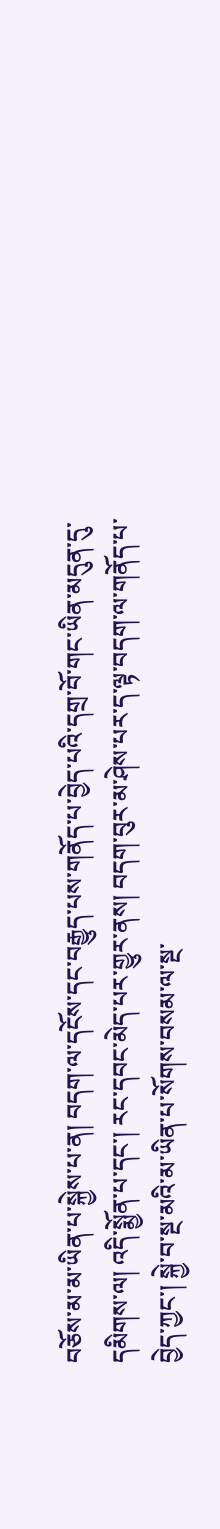བཅོས་མ་མ་ཡིན་པ་སྐྱེས་པ་ན། བདག་ལ་དངོས་དང་བརྒྱུད་པས་གནོད་པ་བྱེད་པའི་དགྲ་བོ་གང་ཡིན་མདུན་དུ་དམིགས་ལ། འདི་སྨྱོན་པ་དང་། རང་དབང་མེད་པར་གྱུར་ནས། བདག་བུར་མ་ཤེས་པར་ད་ལྟ་བདག་ལ་གནོད་པ་བྱེད་ཀྱང་། སྐྱེ་བ་སྔ་མའི་མ་ཡིན་པ་སོགས་བསམ་ལ་སྔ་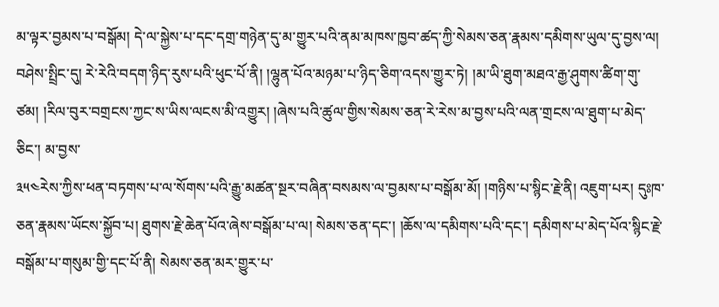མ་ལྟར་བྱམས་པ་བསྒོམ། དེ་ལ་སྐྱེས་པ་དང་དགྲ་གཉེན་དུ་མ་གྱུར་པའི་ནམ་མཁས་ཁྱབ་ཚད་ཀྱི་སེམས་ཅན་རྣམས་དམིགས་ཡུལ་དུ་བྱས་ལ། བཤེས་སྤྲིང་དུ། རེ་རེའི་བདག་ཉིད་རུས་པའི་ཕུང་པོ་ནི། །ལྷུན་པོའ་མཉམ་པ་ཉིད་ཅིག་འདས་གྱུར་ཏེ། །མ་ཡི་ཐུག་མཐའ་རྒྱ་ཤུགས་ཚིག་གུ་ཙམ། །རིལ་བུར་བགྲངས་ཀྱང་ས་ཡིས་ལངས་མི་འགྱུར། །ཞེས་པའི་ཚུལ་གྱིས་སེམས་ཅན་རེ་རེས་མ་བྱས་པའི་ལན་གྲངས་ལ་ཐུག་པ་མེད་ཅིང་། མ་བྱས་
༣༥༤རེས་ཀྱིས་ཕན་བཏགས་པ་ལ་སོགས་པའི་རྒྱུ་མཚན་སྔར་བཞིན་བསམས་ལ་བྱམས་པ་བསྒོམ་མོ། །གཉིས་པ་སྙིང་རྗེ་ནི། འཇུག་པར། དུཿཁ་ཅན་རྣམས་ཡོངས་སྐྱོབ་པ། ཐུགས་རྗེ་ཆེན་པོའ་ཞེས་བསྒོམ་པ་ལ། སེམས་ཅན་དང་། །ཆོས་ལ་དམིགས་པའི་དང་། དམིགས་པ་མེད་པོའ་སྙིང་རྗེ་བསྒོམ་པ་གསུམ་གྱི་དང་པོ་ནི། སེམས་ཅན་མར་གྱུར་པ་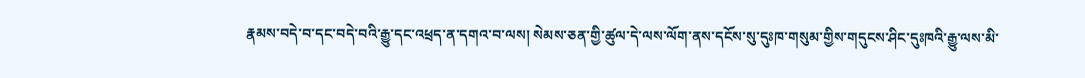རྣམས་བདེ་བ་དང་བདེ་བའི་རྒྱུ་དང་འཕྲད་ན་དགའ་བ་ལས། སེམས་ཅན་གྱི་ཚུལ་དེ་ལས་ལོག་ནས་དངོས་སུ་དུཿཁ་གསུམ་གྱིས་གདུངས་ཤིང་དུཿཁའི་རྒྱུ་ལས་མི་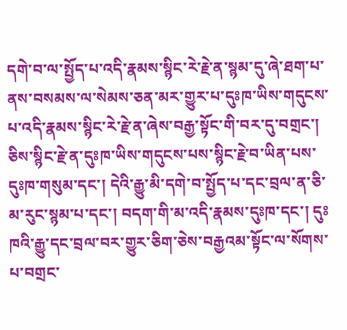དགེ་བ་ལ་སྤྱོད་པ་འདི་རྣམས་སྙིང་རེ་རྗེ་ན་སྙམ་དུ་ཞེ་ཐག་པ་ནས་བསམས་ལ་སེམས་ཅན་མར་གྱུར་པ་དུཿཁ་ཡིས་གདུངས་པ་འདི་རྣམས་སྙིང་རེ་རྗེ་ན་ཞེས་བརྒྱ་སྟོང་གི་བར་དུ་བགྲང་། ཅིས་སྙིང་རྗེ་ན་དུཿཁ་ཡིས་གདུངས་པས་སྙིང་རྗེ་བ་ཡིན་པས་དུཿཁ་གསུམ་དང་། དེའི་རྒྱུ་མི་དགེ་བ་སྤྱོད་པ་དང་བྲལ་ན་ཅི་མ་རུང་སྙམ་པ་དང་། བདག་གི་མ་འདི་རྣམས་དུཿཁ་དང་། དུཿཁའི་རྒྱུ་དང་བྲལ་བར་གྱུར་ཅིག་ཅེས་བརྒྱའམ་སྟོང་ལ་སོགས་པ་བགྲང་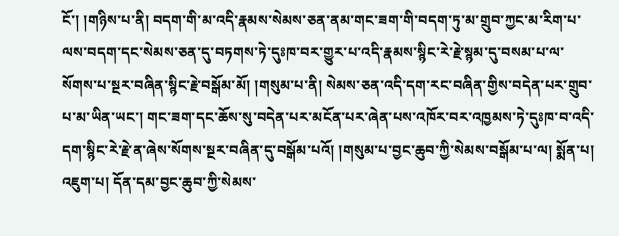ངོ་། །གཉིས་པ་ནི། བདག་གི་མ་འདི་རྣམས་སེམས་ཅན་ནམ་གང་ཟག་གི་བདག་ཏུ་མ་གྲུབ་ཀྱང་མ་རིག་པ་ལས་བདག་དང་སེམས་ཅན་དུ་བཏགས་ཏེ་དུཿཁ་བར་གྱུར་པ་འདི་རྣམས་སྙིང་རེ་རྗེ་སྙམ་དུ་བསམ་པ་ལ་སོགས་པ་སྔར་བཞིན་སྙིང་རྗེ་བསྒོམ་མོ། །གསུམ་པ་ནི། སེམས་ཅན་འདི་དག་རང་བཞིན་གྱིས་བདེན་པར་གྲུབ་པ་མ་ཡིན་ཡང་། གང་ཟག་དང་ཆོས་སུ་བདེན་པར་མངོན་པར་ཞེན་པས་འཁོར་བར་འཁྱམས་ཏེ་དུཿཁ་བ་འདི་དག་སྙིང་རེ་རྗེ་ན་ཞེས་སོགས་སྔར་བཞིན་དུ་བསྒོམ་པའོ། །གསུམ་པ་བྱང་ཆུབ་ཀྱི་སེམས་བསྒོམ་པ་ལ། སྨོན་པ། འཇུག་པ། དོན་དམ་བྱང་ཆུབ་ཀྱི་སེམས་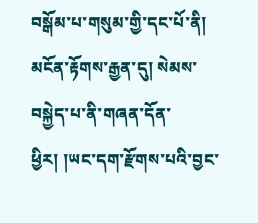བསྒོམ་པ་གསུམ་གྱི་དང་པོ་ནི། མངོན་རྟོགས་རྒྱན་དུ། སེམས་བསྐྱེད་པ་ནི་གཞན་དོན་ཕྱིར། །ཡང་དག་རྫོགས་པའི་བྱང་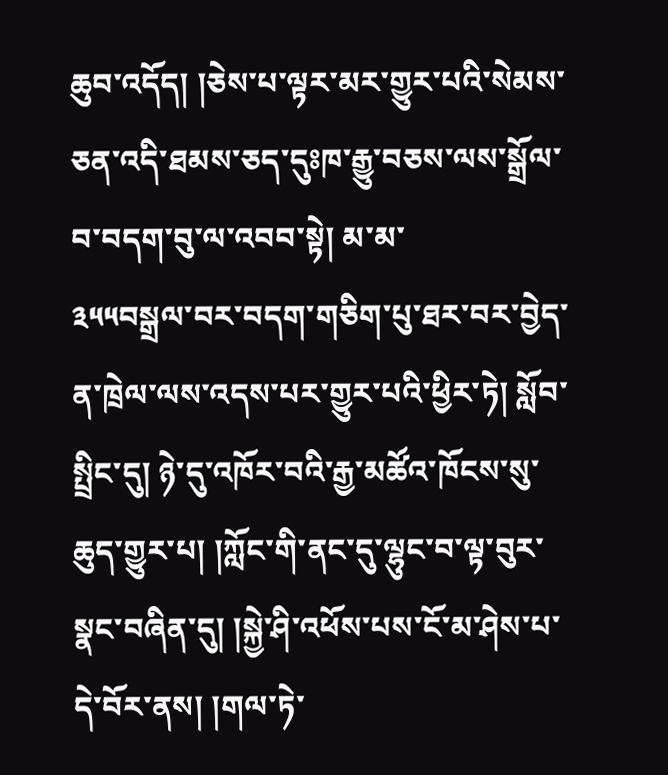ཆུབ་འདོད། །ཅེས་པ་ལྟར་མར་གྱུར་པའི་སེམས་ཅན་འདི་ཐམས་ཅད་དུཿཁ་རྒྱུ་བཅས་ལས་སྒྲོལ་བ་བདག་བུ་ལ་འབབ་སྟེ། མ་མ་
༣༥༥བསྒྲལ་བར་བདག་གཅིག་པུ་ཐར་བར་བྱེད་ན་ཁྲེལ་ལས་འདས་པར་གྱུར་པའི་ཕྱིར་ཏེ། སློབ་སྤྲིང་དུ། ཉེ་དུ་འཁོར་བའི་རྒྱ་མཚོའ་ཁོངས་སུ་ཆུད་གྱུར་པ། །ཀློང་གི་ནང་དུ་ལྷུང་བ་ལྟ་བུར་སྣང་བཞིན་དུ། །སྐྱེ་ཤི་འཕོས་པས་ངོ་མ་ཤེས་པ་དེ་བོར་ནས། །གལ་ཏེ་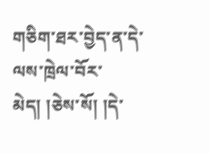གཅིག་ཐར་བྱེད་ན་དེ་ལས་ཁྲེལ་བོར་མེད། །ཅེས་སོ། །དེ་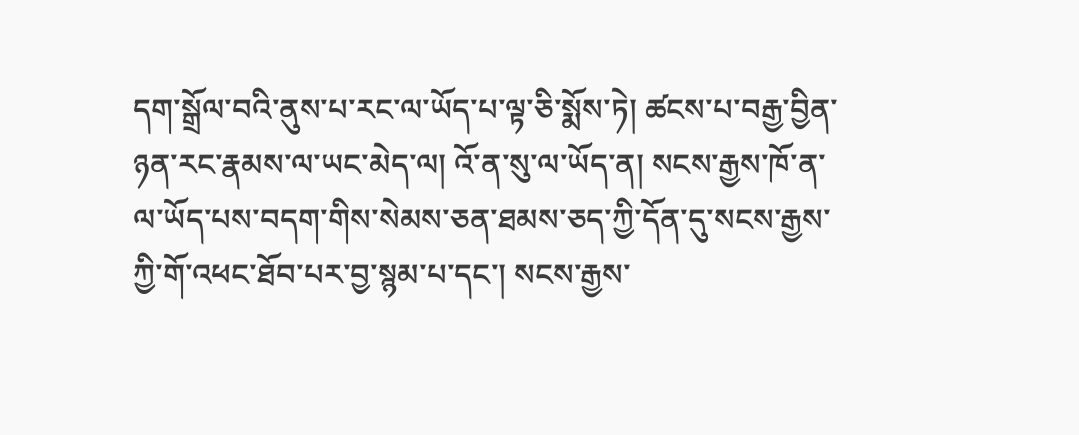དག་སྒྲོལ་བའི་ནུས་པ་རང་ལ་ཡོད་པ་ལྟ་ཅི་སྨོས་ཏེ། ཚངས་པ་བརྒྱ་བྱིན་ཉན་རང་རྣམས་ལ་ཡང་མེད་ལ། འོ་ན་སུ་ལ་ཡོད་ན། སངས་རྒྱས་ཁོ་ན་ལ་ཡོད་པས་བདག་གིས་སེམས་ཅན་ཐམས་ཅད་ཀྱི་དོན་དུ་སངས་རྒྱས་ཀྱི་གོ་འཕང་ཐོབ་པར་བྱ་སྙམ་པ་དང་། སངས་རྒྱས་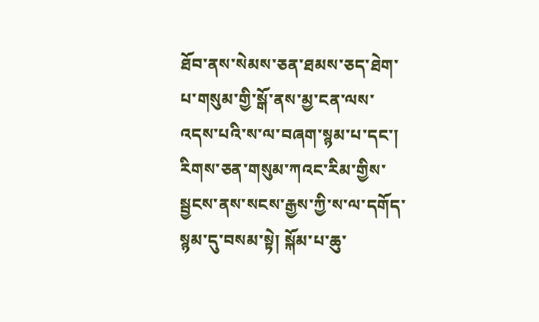ཐོབ་ནས་སེམས་ཅན་ཐམས་ཅད་ཐེག་པ་གསུམ་གྱི་སྒོ་ནས་མྱ་ངན་ལས་འདས་པའི་ས་ལ་བཞག་སྙམ་པ་དང་། རིགས་ཅན་གསུམ་ཀའང་རིམ་གྱིས་སྦྱངས་ནས་སངས་རྒྱས་ཀྱི་ས་ལ་དགོད་སྙམ་དུ་བསམ་སྟེ། སྐོམ་པ་ཆུ་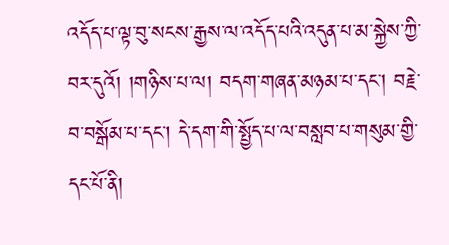འདོད་པ་ལྟ་བུ་སངས་རྒྱས་ལ་འདོད་པའི་འདུན་པ་མ་སྐྱེས་ཀྱི་བར་དུའོ། །གཉིས་པ་ལ། བདག་གཞན་མཉམ་པ་དང་། བརྗེ་བ་བསྒོམ་པ་དང་། དེ་དག་གི་སྤྱོད་པ་ལ་བསླབ་པ་གསུམ་གྱི་དང་པོ་ནི།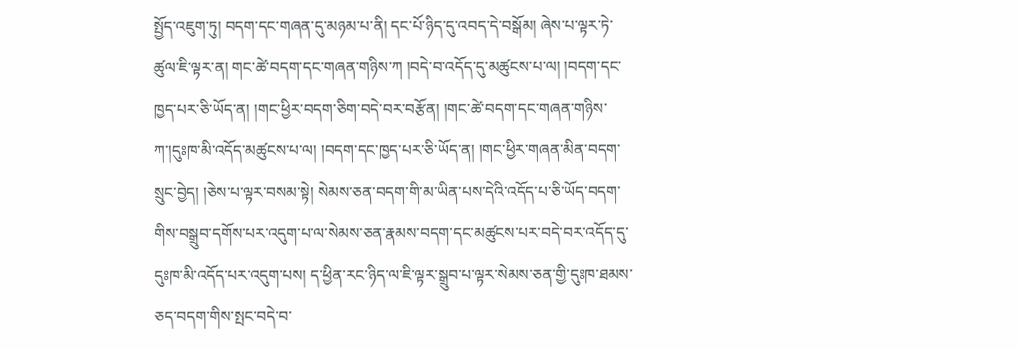སྤྱོད་འཇུག་ཏུ། བདག་དང་གཞན་དུ་མཉམ་པ་ནི། དང་པོ་ཉིད་དུ་འབད་དེ་བསྒོམ། ཞེས་པ་ལྟར་ཏེ་ཚུལ་ཇི་ལྟར་ན། གང་ཚེ་བདག་དང་གཞན་གཉིས་ཀ །བདེ་བ་འདོད་དུ་མཚུངས་པ་ལ། །བདག་དང་ཁྱད་པར་ཅི་ཡོད་ན། །གང་ཕྱིར་བདག་ཅིག་བདེ་བར་བརྩོན། །གང་ཚེ་བདག་དང་གཞན་གཉིས་ཀ་།དུཿཁ་མི་འདོད་མཚུངས་པ་ལ། །བདག་དང་ཁྱད་པར་ཅི་ཡོད་ན། །གང་ཕྱིར་གཞན་མིན་བདག་སྲུང་བྱེད། །ཅེས་པ་ལྟར་བསམ་སྟེ། སེམས་ཅན་བདག་གི་མ་ཡིན་པས་དེའི་འདོད་པ་ཅི་ཡོད་བདག་གིས་བསྒྲུབ་དགོས་པར་འདུག་པ་ལ་སེམས་ཅན་རྣམས་བདག་དང་མཚུངས་པར་བདེ་བར་འདོད་དུ་དུཿཁ་མི་འདོད་པར་འདུག་པས། ད་ཕྱིན་རང་ཉིད་ལ་ཇི་ལྟར་སྒྲུབ་པ་ལྟར་སེམས་ཅན་གྱི་དུཿཁ་ཐམས་ཅད་བདག་གིས་སྤང་བདེ་བ་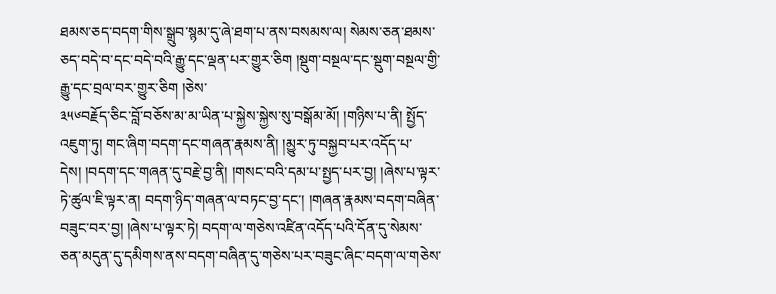ཐམས་ཅད་བདག་གིས་སྒྲུབ་སྙམ་དུ་ཞེ་ཐག་པ་ནས་བསམས་ལ། སེམས་ཅན་ཐམས་ཅད་བདེ་བ་དང་བདེ་བའི་རྒྱུ་དང་ལྡན་པར་གྱུར་ཅིག །སྡུག་བསྔལ་དང་སྡུག་བསྔལ་གྱི་རྒྱུ་དང་བྲལ་བར་གྱུར་ཅིག །ཅེས་
༣༥༦བརྗོད་ཅིང་བློ་བཅོས་མ་མ་ཡིན་པ་སྐྱེས་སྐྱེས་སུ་བསྒོམ་མོ། །གཉིས་པ་ནི། སྤྱོད་འཇུག་ཏུ། གང་ཞིག་བདག་དང་གཞན་རྣམས་ནི། །མྱུར་ཏུ་བསྐྱབ་པར་འདོད་པ་དེས། །བདག་དང་གཞན་དུ་བརྗེ་བྱ་ནི། །གསང་བའི་དམ་པ་སྤྱད་པར་བྱ། །ཞེས་པ་ལྟར་ཏེ་ཚུལ་ཇི་ལྟར་ན། བདག་ཉིད་གཞན་ལ་བཏང་བྱ་དང་། །གཞན་རྣམས་བདག་བཞིན་བཟུང་བར་བྱ། །ཞེས་པ་ལྟར་ཏེ། བདག་ལ་གཅེས་འཛིན་འདོད་པའི་དོན་དུ་སེམས་ཅན་མདུན་དུ་དམིགས་ནས་བདག་བཞིན་དུ་གཅེས་པར་བཟུང་ཞིང་བདག་ལ་གཅེས་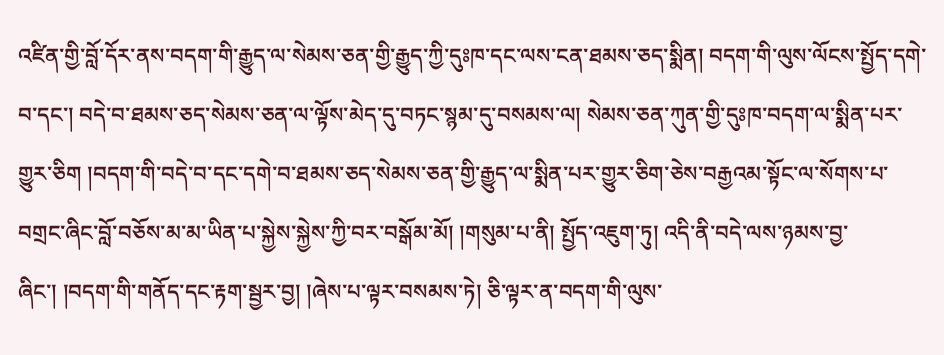འཛིན་གྱི་བློ་དོར་ནས་བདག་གི་རྒྱུད་ལ་སེམས་ཅན་གྱི་རྒྱུད་ཀྱི་དུཿཁ་དང་ལས་ངན་ཐམས་ཅད་སྨིན། བདག་གི་ལུས་ལོངས་སྤྱོད་དགེ་བ་དང་། བདེ་བ་ཐམས་ཅད་སེམས་ཅན་ལ་ལྟོས་མེད་དུ་བཏང་སྙམ་དུ་བསམས་ལ། སེམས་ཅན་ཀུན་གྱི་དུཿཁ་བདག་ལ་སྨིན་པར་གྱུར་ཅིག །བདག་གི་བདེ་བ་དང་དགེ་བ་ཐམས་ཅད་སེམས་ཅན་གྱི་རྒྱུད་ལ་སྨིན་པར་གྱུར་ཅིག་ཅེས་བརྒྱའམ་སྟོང་ལ་སོགས་པ་བགྲང་ཞིང་བློ་བཅོས་མ་མ་ཡིན་པ་སྐྱེས་སྐྱེས་ཀྱི་བར་བསྒོམ་མོ། །གསུམ་པ་ནི། སྤྱོད་འཇུག་ཏུ། འདི་ནི་བདེ་ལས་ཉམས་བྱ་ཞིང་། །བདག་གི་གནོད་དང་རྟག་སྦྱར་བྱ། །ཞེས་པ་ལྟར་བསམས་ཏེ། ཅི་ལྟར་ན་བདག་གི་ལུས་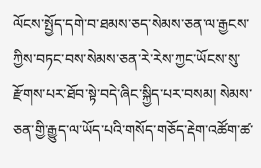ལོངས་སྤྱོད་དགེ་བ་ཐམས་ཅད་སེམས་ཅན་ལ་རྒྱངས་ཀྱིས་བཏང་བས་སེམས་ཅན་རེ་རེས་ཀྱང་ཡོངས་སུ་རྫོགས་པར་ཐོབ་སྟེ་བདེ་ཞིང་སྐྱིད་པར་བསམ། སེམས་ཅན་གྱི་རྒྱུད་ལ་ཡོད་པའི་གསོད་གཅོད་རྡེག་འཚོག་ཚ་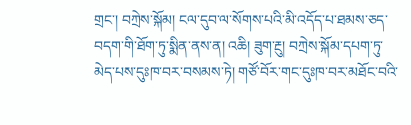གྲང་། བཀྲེས་སྐོམ། ངལ་དུབ་ལ་སོགས་པའི་མི་འདོད་པ་ཐམས་ཅད་བདག་གི་ཐོག་ཏུ་སྨིན་ནས་ན། འཆི། ཟུག་རྔུ། བཀྲེས་སྐོམ་དཔག་ཏུ་མེད་པས་དུཿཁ་བར་བསམས་ཏེ། གཙོ་བོར་གང་དུཿཁ་བར་མཐོང་བའི་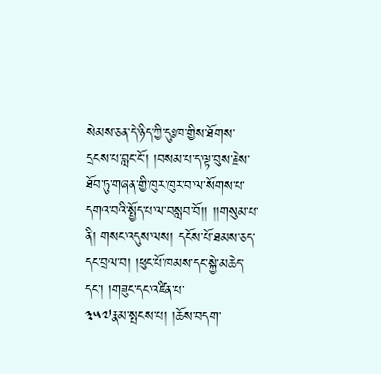སེམས་ཅན་དེ་ཉིད་ཀྱི་དུཿཁ་གྱིས་ཐོགས་དྲངས་པ་བླང་ངོ་། །བསམ་པ་ད་ལྟ་བུས་རྗེས་ཐོབ་ཏུ་གཞན་གྱི་ཁུར་ཁུར་བ་ལ་སོགས་པ་དགའ་བའི་སྤྱོད་པ་ལ་བསླབ་བོ།། །།གསུམ་པ་ནི། གསང་འདུས་ལས། དངོས་པོ་ཐམས་ཅད་དང་བྲལ་བ། །ཕུང་པོ་ཁམས་དང་སྐྱེ་མཆེད་དང་། །གཟུང་དང་འཛིན་པ་
༣༥༧རྣམ་སྤངས་པ། །ཆོས་བདག་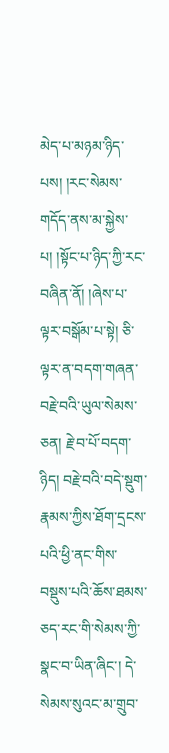མེད་པ་མཉམ་ཉིད་པས། །རང་སེམས་གདོད་ནས་མ་སྐྱེས་པ། །སྟོང་པ་ཉིད་ཀྱི་རང་བཞིན་ནོ། །ཞེས་པ་ལྟར་བསྒོམ་པ་སྟེ། ཅི་ལྟར་ན་བདག་གཞན་བརྗེ་བའི་ཡུལ་སེམས་ཅན། རྗེ་བ་པོ་བདག་ཉིད། བརྗེ་བའི་བདེ་སྡུག་རྣམས་ཀྱིས་ཐོག་དྲངས་པའི་ཕྱི་ནང་གིས་བསྡུས་པའི་ཆོས་ཐམས་ཅད་རང་གི་སེམས་ཀྱི་སྣང་བ་ཡིན་ཞིང་། དེ་སེམས་སུའང་མ་གྲུབ་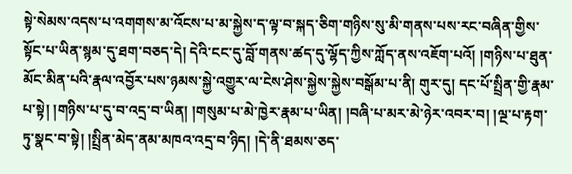སྟེ་སེམས་འདས་པ་འགགས་མ་འོངས་པ་མ་སྐྱེས་ད་ལྟ་བ་སྐད་ཅིག་གཉིས་སུ་མི་གནས་པས་རང་བཞིན་གྱིས་སྟོང་པ་ཡིན་སྙམ་དུ་ཐག་བཅད་དེ། དེའི་ངང་དུ་བློ་གནས་ཚད་དུ་ལྷོད་ཀྱིས་ཀློད་ནས་འཇོག་པའོ། །གཉིས་པ་ཐུན་མོང་མིན་པའི་རྣལ་འབྱོར་པས་ཉམས་སྐྱེ་འགྱུར་ལ་ངེས་ཤེས་སྐྱེས་སྐྱེས་བསྒོམ་པ་ནི། གུར་དུ། དང་པོ་སྤྲིན་གྱི་རྣམ་པ་སྟེ། །གཉིས་པ་དུ་བ་འདྲ་བ་ཡིན། །གསུམ་པ་མེ་ཁྱེར་རྣམ་པ་ཡིན། །བཞི་པ་མར་མེ་ཉེར་འབར་བ། །ལྔ་པ་རྟག་ཏུ་སྣང་བ་སྟེ། །སྤྲིན་མེད་ནམ་མཁའ་འདྲ་བ་ཉིད། །དེ་ནི་ཐམས་ཅད་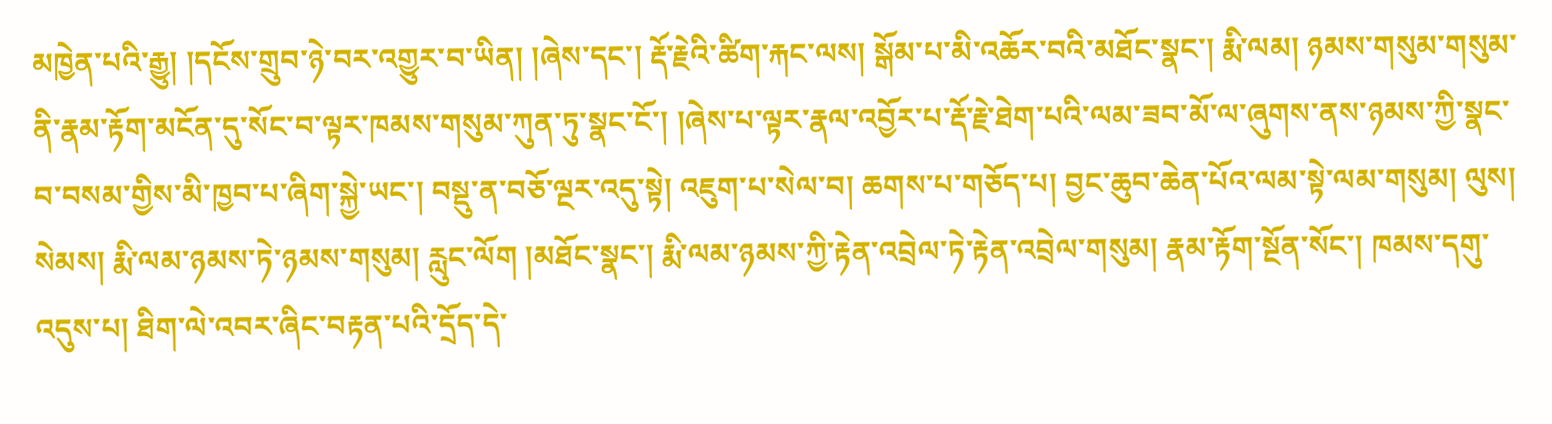མཁྱེན་པའི་རྒྱུ། །དངོས་གྲུབ་ཉེ་བར་འགྱུར་བ་ཡིན། །ཞེས་དང་། རྡོ་རྗེའི་ཚིག་རྐང་ལས། སྒོམ་པ་མི་འཆོར་བའི་མཐོང་སྣང་། རྨི་ལམ། ཉམས་གསུམ་གསུམ་ནི་རྣམ་རྟོག་མངོན་དུ་སོང་བ་ལྟར་ཁམས་གསུམ་ཀུན་ཏུ་སྣང་ངོ་། །ཞེས་པ་ལྟར་རྣལ་འབྱོར་པ་རྡོ་རྗེ་ཐེག་པའི་ལམ་ཟབ་མོ་ལ་ཞུགས་ནས་ཉམས་ཀྱི་སྣང་བ་བསམ་གྱིས་མི་ཁྱབ་པ་ཞིག་སྐྱེ་ཡང་། བསྡུ་ན་བཅོ་ལྔར་འདུ་སྟེ། འཇུག་པ་སེལ་བ། ཆགས་པ་གཅོད་པ། བྱང་ཆུབ་ཆེན་པོའ་ལམ་སྟེ་ལམ་གསུམ། ལུས། སེམས། རྨི་ལམ་ཉམས་ཏེ་ཉམས་གསུམ། རླུང་ལོག །མཐོང་སྣང་། རྨི་ལམ་ཉམས་ཀྱི་རྟེན་འབྲེལ་ཏེ་རྟེན་འབྲེལ་གསུམ། རྣམ་རྟོག་སྔོན་སོང་། ཁམས་དགུ་འདུས་པ། ཐིག་ལེ་འབར་ཞིང་བརྟན་པའི་དྲོད་དེ་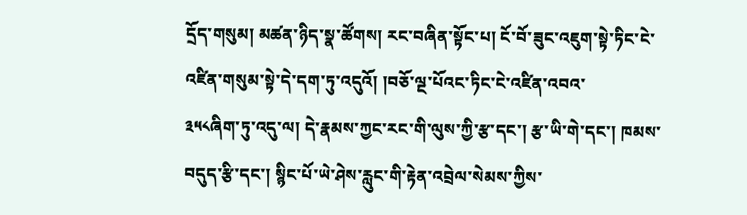དྲོད་གསུམ། མཚན་ཉིད་སྣ་ཚོགས། རང་བཞིན་སྟོང་པ། ངོ་བོ་ཟུང་འཇུག་སྟེ་ཏིང་ངེ་འཛིན་གསུམ་སྟེ་དེ་དག་ཏུ་འདུའོ། །བཅོ་ལྔ་པོའང་ཏིང་ངེ་འཛིན་འབའ་
༣༥༨ཞིག་ཏུ་འདུ་ལ། དེ་རྣམས་ཀྱང་རང་གི་ལུས་ཀྱི་རྩ་དང་། རྩ་ཡི་གེ་དང་། ཁམས་བདུད་རྩི་དང་། སྙིང་པོ་ཡེ་ཤེས་རླུང་གི་རྟེན་འབྲེལ་སེམས་ཀྱིས་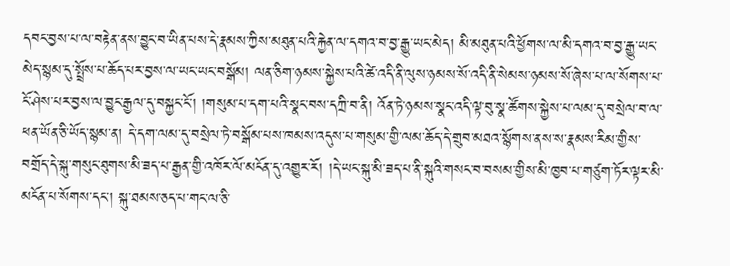དབང་བྱས་པ་ལ་བརྟེན་ནས་བྱུང་བ་ཡིན་པས་དེ་རྣམས་ཀྱིས་མཐུན་པའི་རྐྱེན་ལ་དགའ་བ་བྱ་རྒྱུ་ཡང་མེད། མི་མཐུན་པའི་ཕྱོགས་ལ་མི་དགའ་བ་བྱ་རྒྱུ་ཡང་མེད་སྙམ་དུ་སྤྲོས་པ་ཆོད་པར་བྱས་ལ་ཡང་ཡང་བསྒོམ། ལན་ཅིག་ཉམས་སྐྱེས་པའི་ཚེ་འདི་ནི་ལུས་ཉམས་སོ་འདི་ནི་སེམས་ཉམས་སོ་ཞེས་པ་ལ་སོགས་པ་ངོ་ཤེས་པར་བྱས་ལ་བྱུང་རྒྱལ་དུ་བསྐྱང་ངོ་། །གསུམ་པ་དག་པའི་སྣང་བས་དཀྲི་བ་ནི། འོན་ཏེ་ཉམས་སྣང་འདི་ལྟ་བུ་སྣ་ཚོགས་སྐྱེས་པ་ལམ་དུ་བསྲེལ་བ་ལ་ཕན་ཡོན་ཅི་ཡོད་སྙམ་ན། དེ་དག་ལམ་དུ་བསྲེལ་ཏེ་བསྒོམ་པས་ཁམས་འདུས་པ་གསུམ་གྱི་ལམ་ཆོད་དེ་གྲུབ་མཐའ་སྙོགས་ནས་ས་རྣམས་རིམ་གྱིས་བགྲོད་དེ་སྐུ་གསུང་ཐུགས་མི་ཟད་པ་རྒྱན་གྱི་འཁོར་ལོ་མངོན་དུ་འགྱུར་རོ། །དེ་ཡང་སྐུ་མི་ཟད་པ་ནི་སྐུའི་གསང་བ་བསམ་གྱིས་མི་ཁྱབ་པ་གཙུག་ཏོར་ལྟར་མི་མངོན་པ་སོགས་དང་། སྐུ་ཐམས་ཅད་པ་གང་ལ་ཅི་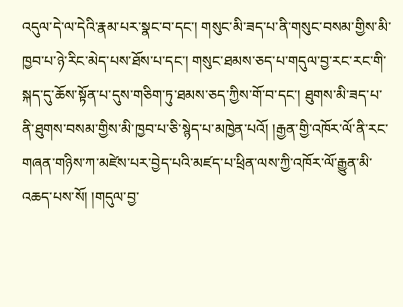འདུལ་དེ་ལ་དེའི་རྣམ་པར་སྣང་བ་དང་། གསུང་མི་ཟད་པ་ནི་གསུང་བསམ་གྱིས་མི་ཁྱབ་པ་ཉེ་རིང་མེད་པས་ཐོས་པ་དང་། གསུང་ཐམས་ཅད་པ་གདུལ་བྱ་རང་རང་གི་སྐད་དུ་ཆོས་སྟོན་པ་དུས་གཅིག་ཏུ་ཐམས་ཅད་ཀྱིས་གོ་བ་དང་། ཐུགས་མི་ཟད་པ་ནི་ཐུགས་བསམ་གྱིས་མི་ཁྱབ་པ་ཅི་སྙེད་པ་མཁྱེན་པའོ། །རྒྱན་གྱི་འཁོར་ལོ་ནི་རང་གཞན་གཉིས་ཀ་མཛེས་པར་བྱེད་པའི་མཛད་པ་ཕྲིན་ལས་ཀྱི་འཁོར་ལོ་རྒྱུན་མི་འཆད་པས་སོ། །གདུལ་བྱ་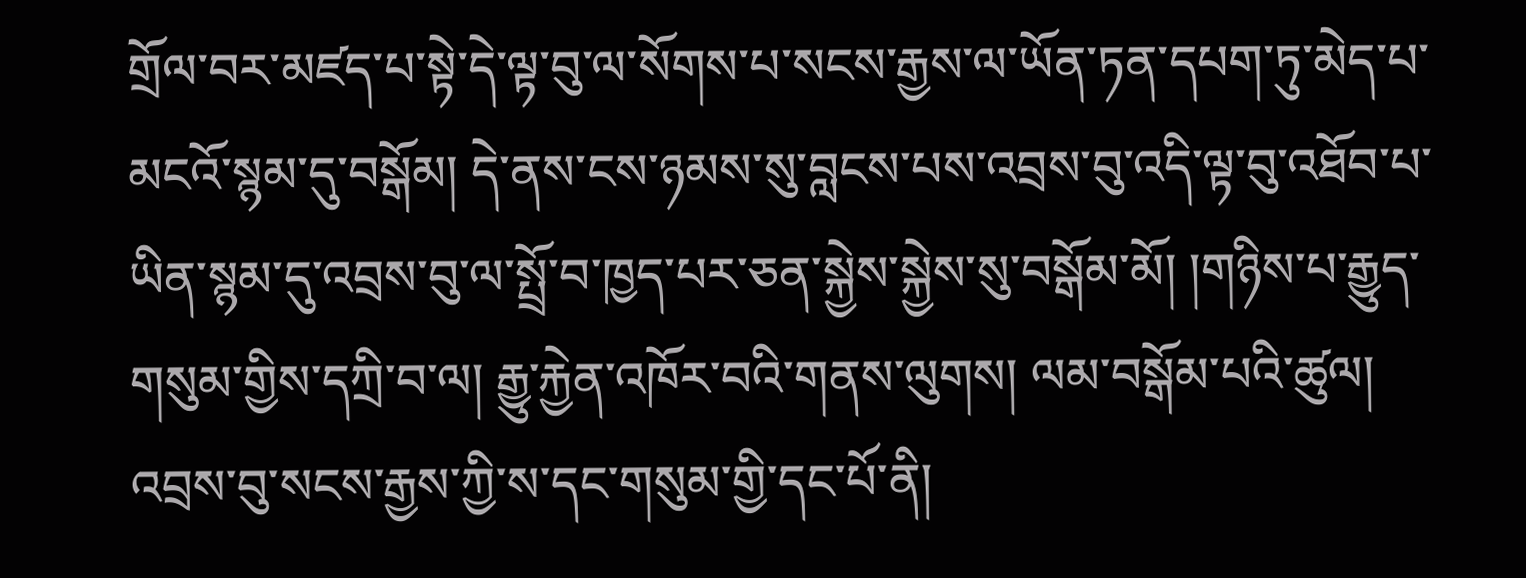གྲོལ་བར་མཛད་པ་སྟེ་དེ་ལྟ་བུ་ལ་སོགས་པ་སངས་རྒྱས་ལ་ཡོན་ཏན་དཔག་ཏུ་མེད་པ་མངའོ་སྙམ་དུ་བསྒོམ། དེ་ནས་ངས་ཉམས་སུ་བླངས་པས་འབྲས་བུ་འདི་ལྟ་བུ་འཐོབ་པ་ཡིན་སྙམ་དུ་འབྲས་བུ་ལ་སྤྲོ་བ་ཁྱད་པར་ཅན་སྐྱེས་སྐྱེས་སུ་བསྒོམ་མོ། །གཉིས་པ་རྒྱུད་གསུམ་གྱིས་དཀྲི་བ་ལ། རྒྱུ་རྐྱེན་འཁོར་བའི་གནས་ལུགས། ལམ་བསྒོམ་པའི་ཚུལ། འབྲས་བུ་སངས་རྒྱས་ཀྱི་ས་དང་གསུམ་གྱི་དང་པོ་ནི།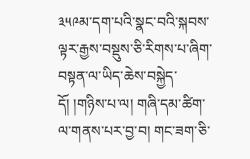༣༥༩མ་དག་པའི་སྣང་བའི་སྐབས་ལྟར་རྒྱས་བསྡུས་ཅི་རིགས་པ་ཞིག་བསྟན་ལ་ཡིད་ཆེས་བསྐྱེད་དོ། །གཉིས་པ་ལ། གཞི་དམ་ཚིག་ལ་གནས་པར་བྱ་བ། གང་ཟག་ཅི་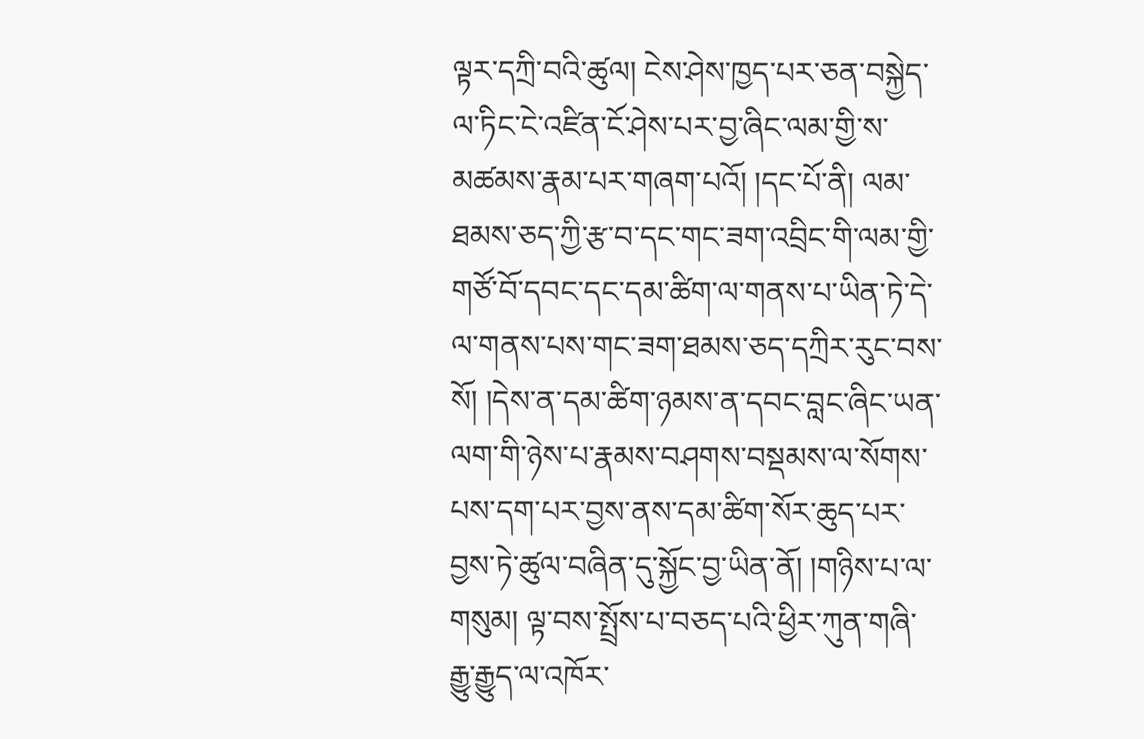ལྟར་དཀྲི་བའི་ཚུལ། ངེས་ཤེས་ཁྱད་པར་ཅན་བསྐྱེད་ལ་ཏིང་ངེ་འཛིན་ངོ་ཤེས་པར་བྱ་ཞིང་ལམ་གྱི་ས་མཚམས་རྣམ་པར་གཞག་པའོ། །དང་པོ་ནི། ལམ་ཐམས་ཅད་ཀྱི་རྩ་བ་དང་གང་ཟག་འབྲིང་གི་ལམ་གྱི་གཙོ་བོ་དབང་དང་དམ་ཚིག་ལ་གནས་པ་ཡིན་ཏེ་དེ་ལ་གནས་པས་གང་ཟག་ཐམས་ཅད་དཀྲིར་རུང་བས་སོ། །དེས་ན་དམ་ཚིག་ཉམས་ན་དབང་བླང་ཞིང་ཡན་ལག་གི་ཉེས་པ་རྣམས་བཤགས་བསྡམས་ལ་སོགས་པས་དག་པར་བྱས་ནས་དམ་ཚིག་སོར་ཆུད་པར་བྱས་ཏེ་ཚུལ་བཞིན་དུ་སྐྱོང་བྱ་ཡིན་ནོ། །གཉིས་པ་ལ་གསུམ། ལྟ་བས་སྤྲོས་པ་བཅད་པའི་ཕྱིར་ཀུན་གཞི་རྒྱུ་རྒྱུད་ལ་འཁོར་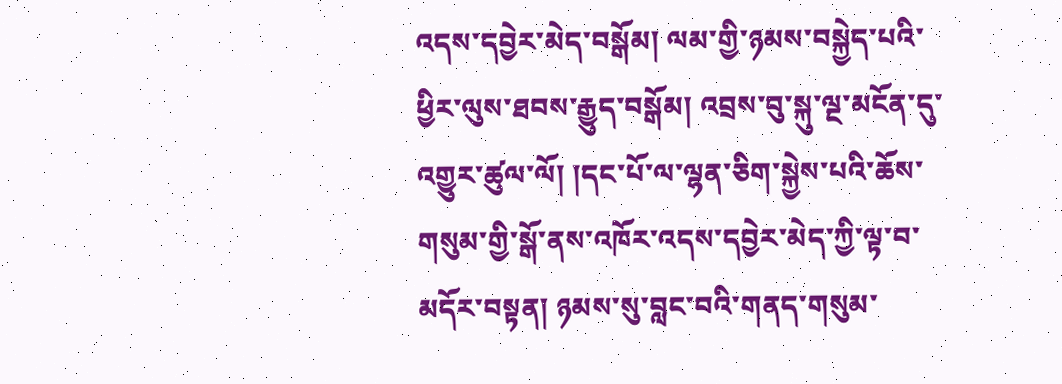འདས་དབྱེར་མེད་བསྒོམ། ལམ་གྱི་ཉམས་བསྐྱེད་པའི་ཕྱིར་ལུས་ཐབས་རྒྱུད་བསྒོམ། འབྲས་བུ་སྐུ་ལྔ་མངོན་དུ་འགྱུར་ཚུལ་ལོ། །དང་པོ་ལ་ལྷན་ཅིག་སྐྱེས་པའི་ཆོས་གསུམ་གྱི་སྒོ་ནས་འཁོར་འདས་དབྱེར་མེད་ཀྱི་ལྟ་བ་མདོར་བསྟན། ཉམས་སུ་བླང་བའི་གནད་གསུམ་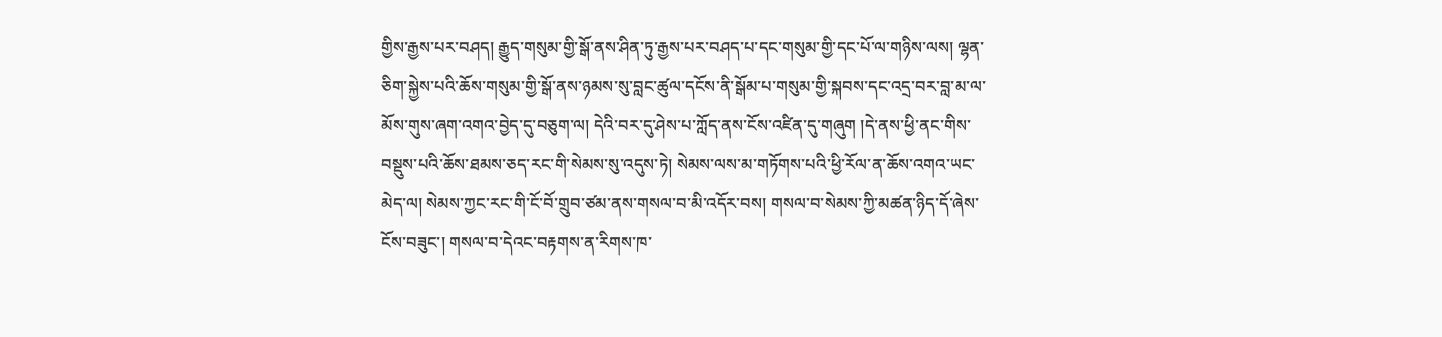གྱིས་རྒྱས་པར་བཤད། རྒྱུད་གསུམ་གྱི་སྒོ་ནས་ཤིན་ཏུ་རྒྱས་པར་བཤད་པ་དང་གསུམ་གྱི་དང་པོ་ལ་གཉིས་ལས། ལྷན་ཅིག་སྐྱེས་པའི་ཆོས་གསུམ་གྱི་སྒོ་ནས་ཉམས་སུ་བླང་ཚུལ་དངོས་ནི་སྒོམ་པ་གསུམ་གྱི་སྐབས་དང་འདྲ་བར་བླ་མ་ལ་མོས་གུས་ཞག་འགའ་བྱེད་དུ་བཅུག་ལ། དེའི་བར་དུ་ཤེས་པ་ཀློད་ནས་ངོས་འཛིན་དུ་གཞུག །དེ་ནས་ཕྱི་ནང་གིས་བསྡུས་པའི་ཆོས་ཐམས་ཅད་རང་གི་སེམས་སུ་འདུས་ཏེ། སེམས་ལས་མ་གཏོགས་པའི་ཕྱི་རོལ་ན་ཆོས་འགའ་ཡང་མེད་ལ། སེམས་ཀྱང་རང་གི་ངོ་བོ་གྲུབ་ཙམ་ནས་གསལ་བ་མི་འདོར་བས། གསལ་བ་སེམས་ཀྱི་མཚན་ཉིད་དོ་ཞེས་ངོས་བཟུང་། གསལ་བ་དེའང་བརྟགས་ན་རིགས་ཁ་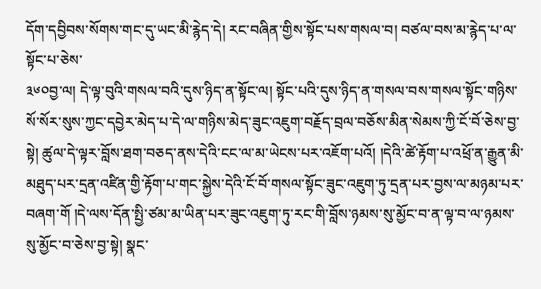དོག་དབྱིབས་སོགས་གང་དུ་ཡང་མི་རྙེད་དེ། རང་བཞིན་གྱིས་སྟོང་པས་གསལ་བ། བཙལ་བས་མ་རྙེད་པ་ལ་སྟོང་པ་ཅེས་
༣༦༠བྱ་ལ། དེ་ལྟ་བུའི་གསལ་བའི་དུས་ཉིད་ན་སྟོང་ལ། སྟོང་པའི་དུས་ཉིད་ན་གསལ་བས་གསལ་སྟོང་གཉིས་སོ་སོར་སུས་ཀྱང་དབྱེར་མེད་པ་དེ་ལ་གཉིས་མེད་ཟུང་འཇུག་བརྗོད་བྲལ་བཅོས་མིན་སེམས་ཀྱི་ངོ་བོ་ཅེས་བྱ་སྟེ། ཚུལ་དེ་ལྟར་བློས་ཐག་བཅད་ནས་དེའི་ངང་ལ་མ་ཡེངས་པར་འཇོག་པའོ། །དེའི་ཚེ་རྟོག་པ་འཕྲོ་ན་རྒྱུན་མི་མཐུད་པར་དྲན་འཛིན་གྱི་རྟོག་པ་གང་སྐྱེས་དེའི་ངོ་བོ་གསལ་སྟོང་ཟུང་འཇུག་ཏུ་དྲན་པར་བྱས་ལ་མཉམ་པར་བཞག་གོ །དེ་ལས་དོན་སྤྱི་ཙམ་མ་ཡིན་པར་ཟུང་འཇུག་ཏུ་རང་གི་བློས་ཉམས་སུ་མྱོང་བ་ན་ལྟ་བ་ལ་ཉམས་སུ་མྱོང་བ་ཅེས་བྱ་སྟེ། སྣང་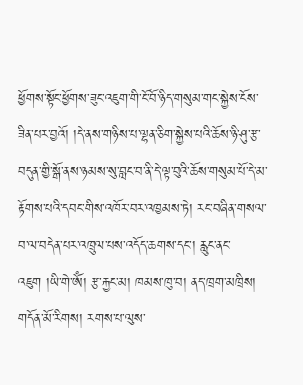ཕྱོགས་སྟོང་ཕྱོགས་ཟུང་འཇུག་གི་ངོ་བོ་ཉིད་གསུམ་གང་སྐྱེས་ངོས་ཟིན་པར་བྱའོ། །དེ་ནས་གཉིས་པ་ལྷན་ཅིག་སྐྱེས་པའི་ཆོས་ཉི་ཤུ་རྩ་བདུན་གྱི་སྒོ་ནས་ཉམས་སུ་བླང་བ་ནི་དེ་ལྟ་བུའི་ཆོས་གསུམ་པོ་དེ་མ་རྟོགས་པའི་དབང་གིས་འཁོར་བར་འཁྱམས་ཏེ། རང་བཞིན་གསལ་བ་ལ་བདེན་པར་འཁྲུལ་པས་འདོད་ཆགས་དང་། རླུང་ནང་འཇུག །ཡི་གེ་ༀ། རྩ་རྐྱང་མ། ཁམས་ཁུ་བ། ནད་ཁྲག་མཁྲིས། གདོན་མོ་རིགས། རགས་པ་ལུས་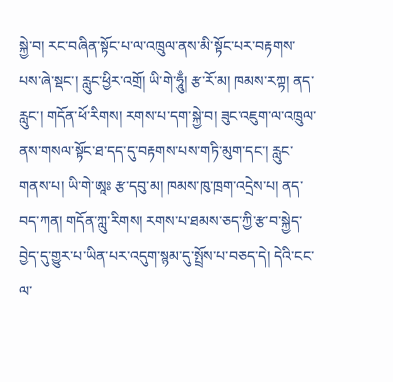སྐྱེ་བ། རང་བཞིན་སྟོང་པ་ལ་འཁྲུལ་ནས་མི་སྟོང་པར་བརྟགས་པས་ཞེ་སྡང་། རླུང་ཕྱིར་འགྲོ། ཡི་གེ་ཧཱུྃ། རྩ་རོ་མ། ཁམས་རཀྟ། ནད་རླུང་། གདོན་ཕོ་རིགས། རགས་པ་དག་སྐྱེ་བ། ཟུང་འཇུག་ལ་འཁྲུལ་ནས་གསལ་སྟོང་ཐ་དད་དུ་བརྟགས་པས་གཏི་མུག་དང་། རླུང་གནས་པ། ཡི་གེ་ཨཱཿ རྩ་དབུ་མ། ཁམས་ཁུ་ཁྲག་འདྲེས་པ། ནད་བད་ཀན། གདོན་ཀླུ་རིགས། རགས་པ་ཐམས་ཅད་ཀྱི་རྩ་བ་སྐྱེད་བྱེད་དུ་གྱུར་པ་ཡིན་པར་འདུག་སྙམ་དུ་སྤྲོས་པ་བཅད་དེ། དེའི་ངང་ལ་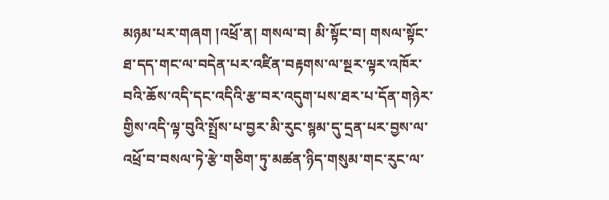མཉམ་པར་གཞག །འཕྲོ་ན། གསལ་བ། མི་སྟོང་བ། གསལ་སྟོང་ཐ་དད་གང་ལ་བདེན་པར་འཛིན་བརྟགས་ལ་སྔར་ལྟར་འཁོར་བའི་ཆོས་འདི་དང་འདིའི་རྩ་བར་འདུག་པས་ཐར་པ་དོན་གཉེར་གྱིས་འདི་ལྟ་བུའི་སྤྲོས་པ་བྱར་མི་རུང་སྙམ་དུ་དྲན་པར་བྱས་ལ་འཕྲོ་བ་བསལ་ཏེ་རྩེ་གཅིག་ཏུ་མཚན་ཉིད་གསུམ་གང་རུང་ལ་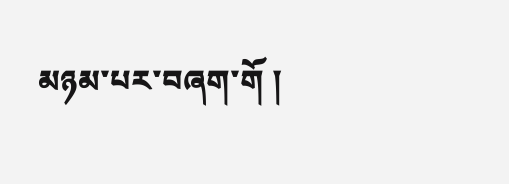མཉམ་པར་བཞག་གོ །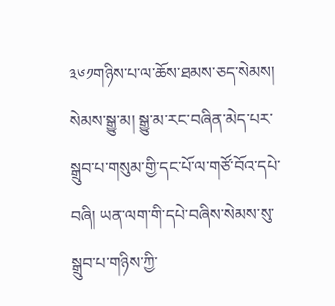༣༦༡གཉིས་པ་ལ་ཆོས་ཐམས་ཅད་སེམས། སེམས་སྒྱུ་མ། སྒྱུ་མ་རང་བཞིན་མེད་པར་སྒྲུབ་པ་གསུམ་གྱི་དང་པོ་ལ་གཙོ་བོའ་དཔེ་བཞི། ཡན་ལག་གི་དཔེ་བཞིས་སེམས་སུ་སྒྲུབ་པ་གཉིས་ཀྱི་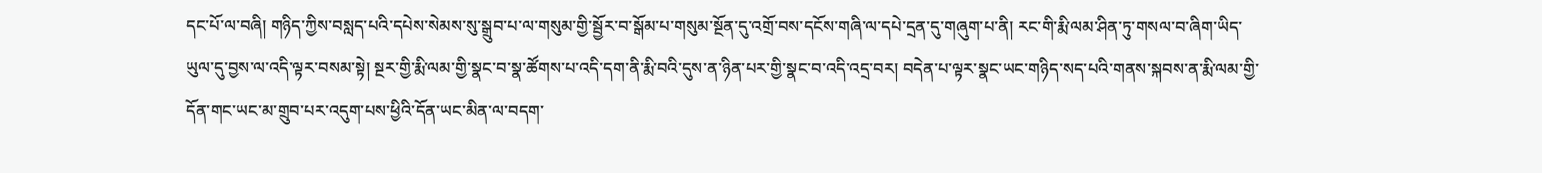དང་པོ་ལ་བཞི། གཉིད་ཀྱིས་བསླད་པའི་དཔེས་སེམས་སུ་སྒྲུབ་པ་ལ་གསུམ་གྱི་སྦྱོར་བ་སྒོམ་པ་གསུམ་སྔོན་དུ་འགྲོ་བས་དངོས་གཞི་ལ་དཔེ་དྲན་དུ་གཞུག་པ་ནི། རང་གི་རྨི་ལམ་ཤིན་ཏུ་གསལ་བ་ཞིག་ཡིད་ཡུལ་དུ་བྱས་ལ་འདི་ལྟར་བསམ་སྟེ། སྔར་གྱི་རྨི་ལམ་གྱི་སྣང་བ་སྣ་ཚོགས་པ་འདི་དག་ནི་རྨི་བའི་དུས་ན་ཉིན་པར་གྱི་སྣང་བ་འདི་འདྲ་བར། བདེན་པ་ལྟར་སྣང་ཡང་གཉིད་སད་པའི་གནས་སྐབས་ན་རྨི་ལམ་གྱི་དོན་གང་ཡང་མ་གྲུབ་པར་འདུག་པས་ཕྱིའི་དོན་ཡང་མིན་ལ་བདག་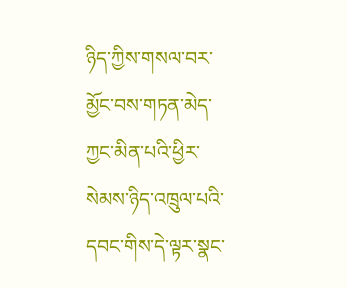ཉིད་ཀྱིས་གསལ་བར་མྱོང་བས་གཏན་མེད་ཀྱང་མིན་པའི་ཕྱིར་སེམས་ཉིད་འཁྲུལ་པའི་དབང་གིས་དེ་ལྟར་སྣང་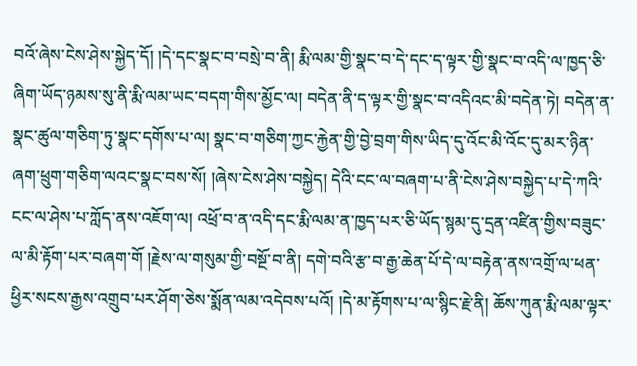བའོ་ཞེས་ངེས་ཤེས་སྐྱེད་དོ། །དེ་དང་སྣང་བ་བསྲེ་བ་ནི། རྨི་ལམ་གྱི་སྣང་བ་དེ་དང་ད་ལྟར་གྱི་སྣང་བ་འདི་ལ་ཁྱད་ཅི་ཞིག་ཡོད་ཉམས་སུ་ནི་རྨི་ལམ་ཡང་བདག་གིས་མྱོང་ལ། བདེན་ནི་ད་ལྟར་གྱི་སྣང་བ་འདིའང་མི་བདེན་ཏེ། བདེན་ན་སྣང་ཚུལ་གཅིག་ཏུ་སྣང་དགོས་པ་ལ། སྣང་བ་གཅིག་ཀྱང་རྐྱེན་གྱི་བྱེ་བྲག་གིས་ཡིད་དུ་འོང་མི་འོང་དུ་མར་ཉིན་ཞག་ཕྲུག་གཅིག་ལའང་སྣང་བས་སོ། །ཞེས་ངེས་ཤེས་བསྐྱེད། དེའི་ངང་ལ་བཞག་པ་ནི་ངེས་ཤེས་བསྐྱེད་པ་དེ་ཀའི་ངང་ལ་ཤེས་པ་ཀློད་ནས་འཇོག་ལ། འཕྲོ་བ་ན་འདི་དང་རྨི་ལམ་ན་ཁྱད་པར་ཅི་ཡོད་སྙམ་དུ་དྲན་འཛིན་གྱིས་བཟུང་ལ་མི་རྟོག་པར་བཞག་གོ །རྗེས་ལ་གསུམ་གྱི་བསྔོ་བ་ནི། དགེ་བའི་རྩ་བ་རྒྱ་ཆེན་པོ་དེ་ལ་བརྟེན་ནས་འགྲོ་ལ་ཕན་ཕྱིར་སངས་རྒྱས་འགྲུབ་པར་ཤོག་ཅེས་སྨོན་ལམ་འདེབས་པའོ། །དེ་མ་རྟོགས་པ་ལ་སྙིང་རྗེ་ནི། ཆོས་ཀུན་རྨི་ལམ་ལྟར་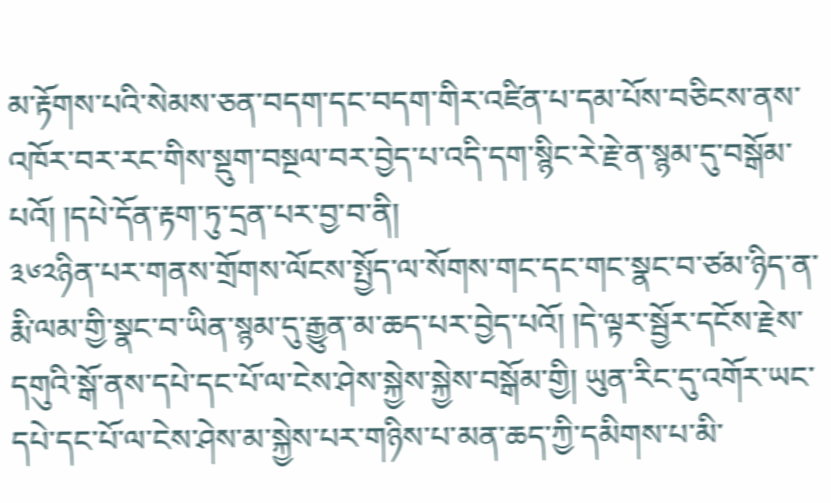མ་རྟོགས་པའི་སེམས་ཅན་བདག་དང་བདག་གིར་འཛིན་པ་དམ་པོས་བཅིངས་ནས་འཁོར་བར་རང་གིས་སྡུག་བསྔལ་བར་བྱེད་པ་འདི་དག་སྙིང་རེ་རྗེ་ན་སྙམ་དུ་བསྒོམ་པའོ། །དཔེ་དོན་རྟག་ཏུ་དྲན་པར་བྱ་བ་ནི།
༣༦༢ཉིན་པར་གནས་གྲོགས་ལོངས་སྤྱོད་ལ་སོགས་གང་དང་གང་སྣང་བ་ཙམ་ཉིད་ན་རྨི་ལམ་གྱི་སྣང་བ་ཡིན་སྙམ་དུ་རྒྱུན་མ་ཆད་པར་བྱེད་པའོ། །དེ་ལྟར་སྦྱོར་དངོས་རྗེས་དགུའི་སྒོ་ནས་དཔེ་དང་པོ་ལ་ངེས་ཤེས་སྐྱེས་སྐྱེས་བསྒོམ་གྱི། ཡུན་རིང་དུ་འགོར་ཡང་དཔེ་དང་པོ་ལ་ངེས་ཤེས་མ་སྐྱེས་པར་གཉིས་པ་མན་ཆད་ཀྱི་དམིགས་པ་མི་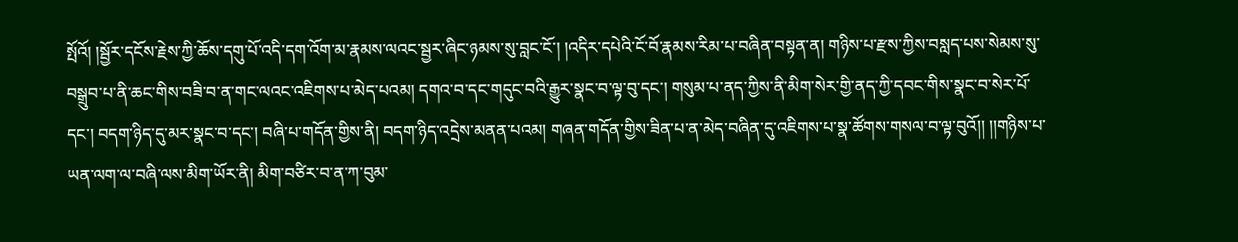སྤོའོ། །སྦྱོར་དངོས་རྗེས་ཀྱི་ཆོས་དགུ་པོ་འདི་དག་འོག་མ་རྣམས་ལའང་སྦྱར་ཞིང་ཉམས་སུ་བླང་ངོ་། །འདིར་དཔེའི་ངོ་བོ་རྣམས་རིམ་པ་བཞིན་བསྟན་ན། གཉིས་པ་རྫས་ཀྱིས་བསླད་པས་སེམས་སུ་བསྒྲུབ་པ་ནི་ཆང་གིས་བཟི་བ་ན་གང་ལའང་འཇིགས་པ་མེད་པའམ། དགའ་བ་དང་གདུང་བའི་རྒྱུར་སྣང་བ་ལྟ་བུ་དང་། གསུམ་པ་ནད་ཀྱིས་ནི་མིག་སེར་གྱི་ནད་ཀྱི་དབང་གིས་སྣང་བ་སེར་པོ་དང་། བདག་ཉིད་དུ་མར་སྣང་བ་དང་། བཞི་པ་གདོན་གྱིས་ནི། བདག་ཉིད་འདྲེས་མནན་པའམ། གཞན་གདོན་གྱིས་ཟིན་པ་ན་མེད་བཞིན་དུ་འཇིགས་པ་སྣ་ཚོགས་གསལ་བ་ལྟ་བུའོ།། །།གཉིས་པ་ཡན་ལག་ལ་བཞི་ལས་མིག་ཡོར་ནི། མིག་བཙིར་བ་ན་ཀ་བུམ་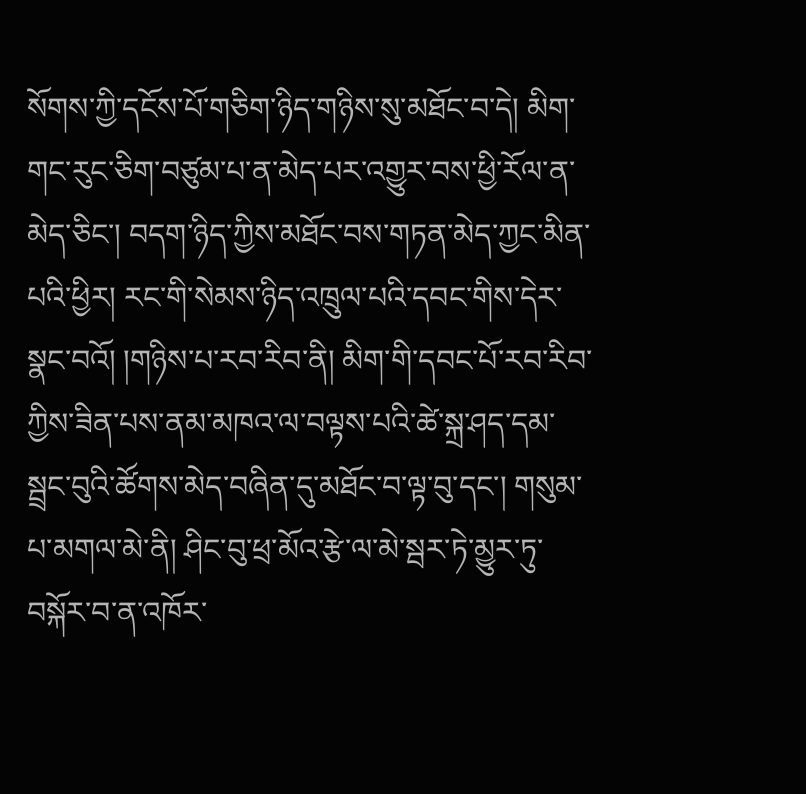སོགས་ཀྱི་དངོས་པོ་གཅིག་ཉིད་གཉིས་སུ་མཐོང་བ་དེ། མིག་གང་རུང་ཅིག་བཙུམ་པ་ན་མེད་པར་འགྱུར་བས་ཕྱི་རོལ་ན་མེད་ཅིང་། བདག་ཉིད་ཀྱིས་མཐོང་བས་གཏན་མེད་ཀྱང་མིན་པའི་ཕྱིར། རང་གི་སེམས་ཉིད་འཁྲུལ་པའི་དབང་གིས་དེར་སྣང་བའོ། །གཉིས་པ་རབ་རིབ་ནི། མིག་གི་དབང་པོ་རབ་རིབ་ཀྱིས་ཟིན་པས་ནམ་མཁའ་ལ་བལྟས་པའི་ཚེ་སྐྲ་ཤད་དམ་སྦྲང་བུའི་ཚོགས་མེད་བཞིན་དུ་མཐོང་བ་ལྟ་བུ་དང་། གསུམ་པ་མགལ་མེ་ནི། ཤིང་བུ་ཕྲ་མོའ་རྩེ་ལ་མེ་སྦར་ཏེ་མྱུར་ཏུ་བསྐོར་བ་ན་འཁོར་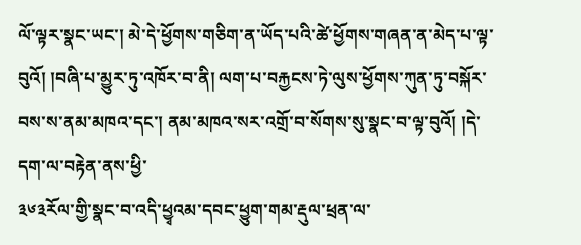ལོ་ལྟར་སྣང་ཡང་། མེ་དེ་ཕྱོགས་གཅིག་ན་ཡོད་པའི་ཚེ་ཕྱོགས་གཞན་ན་མེད་པ་ལྟ་བུའོ། །བཞི་པ་མྱུར་ཏུ་འཁོར་བ་ནི། ལག་པ་བརྐྱངས་ཏེ་ལུས་ཕྱོགས་ཀུན་ཏུ་བསྐོར་བས་ས་ནམ་མཁའ་དང་། ནམ་མཁའ་སར་འགྲོ་བ་སོགས་སུ་སྣང་བ་ལྟ་བུའོ། །དེ་དག་ལ་བརྟེན་ནས་ཕྱི་
༣༦༣རོལ་གྱི་སྣང་བ་འདི་ཕྱྭའམ་དབང་ཕྱུག་གམ་རྡུལ་ཕྲན་ལ་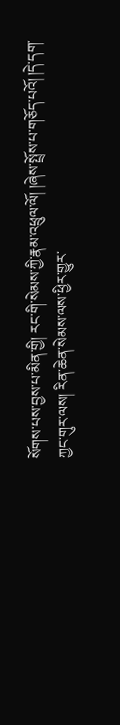སོགས་པས་བྱས་པ་མིན་གྱི། རང་གི་སེམས་ཀྱི་རྣམ་འཕྲུལ་ལོ། །ཞེས་སྤྲོས་པ་གཅོད་པའོ། །དེ་དག་ཀྱང་གུར་ལས། རིན་ཆེན་སེམས་ལས་ཕྱིར་གྱུར་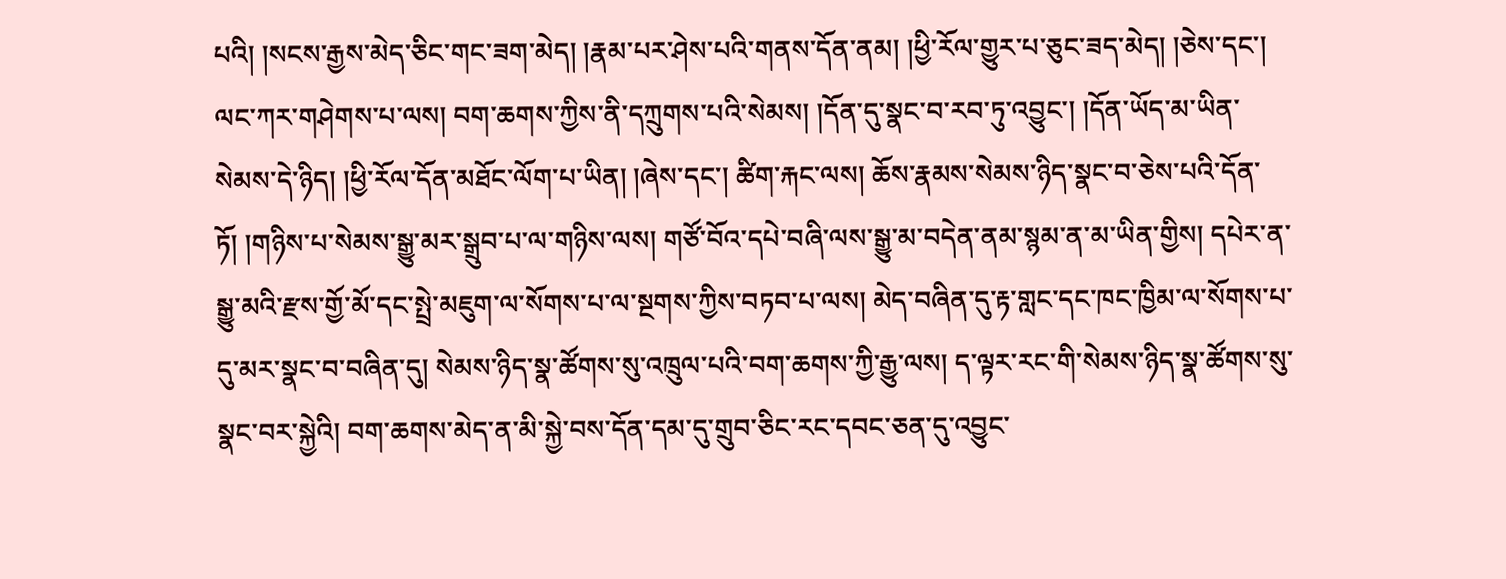པའི། །སངས་རྒྱས་མེད་ཅིང་གང་ཟག་མེད། །རྣམ་པར་ཤེས་པའི་གནས་དོན་ནམ། །ཕྱི་རོལ་གྱུར་པ་ཅུང་ཟད་མེད། །ཅེས་དང་། ལང་ཀར་གཤེགས་པ་ལས། བག་ཆགས་ཀྱིས་ནི་དཀྲུགས་པའི་སེམས། །དོན་དུ་སྣང་བ་རབ་ཏུ་འབྱུང་། །དོན་ཡོད་མ་ཡིན་སེམས་དེ་ཉིད། །ཕྱི་རོལ་དོན་མཐོང་ལོག་པ་ཡིན། །ཞེས་དང་། ཚིག་རྐང་ལས། ཆོས་རྣམས་སེམས་ཉིད་སྣང་བ་ཅེས་པའི་དོན་ཏོ། །གཉིས་པ་སེམས་སྒྱུ་མར་སྒྲུབ་པ་ལ་གཉིས་ལས། གཙོ་བོའ་དཔེ་བཞི་ལས་སྒྱུ་མ་བདེན་ནམ་སྙམ་ན་མ་ཡིན་གྱིས། དཔེར་ན་སྒྱུ་མའི་རྫས་གྱོ་མོ་དང་སྤྲེ་མཇུག་ལ་སོགས་པ་ལ་སྔགས་ཀྱིས་བཏབ་པ་ལས། མེད་བཞིན་དུ་རྟ་གླང་དང་ཁང་ཁྱིམ་ལ་སོགས་པ་དུ་མར་སྣང་བ་བཞིན་དུ། སེམས་ཉིད་སྣ་ཚོགས་སུ་འཁྲུལ་པའི་བག་ཆགས་ཀྱི་རྒྱུ་ལས། ད་ལྟར་རང་གི་སེམས་ཉིད་སྣ་ཚོགས་སུ་སྣང་བར་སྐྱེའི། བག་ཆགས་མེད་ན་མི་སྐྱེ་བས་དོན་དམ་དུ་གྲུབ་ཅིང་རང་དབང་ཅན་དུ་འབྱུང་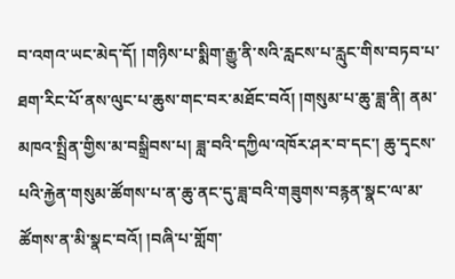བ་འགའ་ཡང་མེད་དོ། །གཉིས་པ་སྨིག་རྒྱུ་ནི་སའི་རླངས་པ་རླུང་གིས་བཏབ་པ་ཐག་རིང་པོ་ནས་ལུང་པ་ཆུས་གང་བར་མཐོང་བའོ། །གསུམ་པ་ཆུ་ཟླ་ནི། ནམ་མཁའ་སྤྲིན་གྱིས་མ་བསྒྲིབས་པ། ཟླ་བའི་དཀྱིལ་འཁོར་ཤར་བ་དང་། ཆུ་དྭངས་པའི་རྐྱེན་གསུམ་ཚོགས་པ་ན་ཆུ་ནང་དུ་ཟླ་བའི་གཟུགས་བརྙན་སྣང་ལ་མ་ཚོགས་ན་མི་སྣང་བའོ། །བཞི་པ་གློག་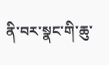ནི་བར་སྣང་གི་ཆུ་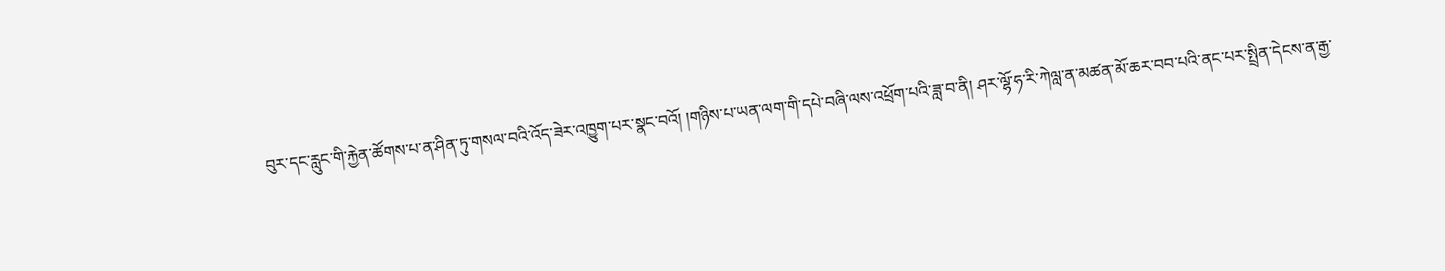བུར་དང་རླུང་གི་རྐྱེན་ཚོགས་པ་ན་ཤིན་ཏུ་གསལ་བའི་འོད་ཟེར་འཁྱུག་པར་སྣང་བའོ། །གཉིས་པ་ཡན་ལག་གི་དཔེ་བཞི་ལས་འཕྲོག་པའི་ཟླ་བ་ནི། ཤར་ལྷོ་ཧ་རི་ཀེལླ་ན་མཚན་མོ་ཆར་བབ་པའི་ནང་པར་སྤྲིན་དེངས་ན་རྒྱ་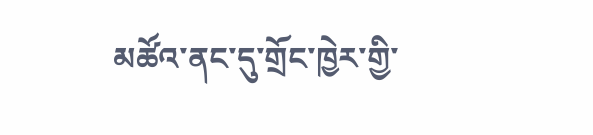མཚོའ་ནང་དུ་གྲོང་ཁྱེར་གྱི་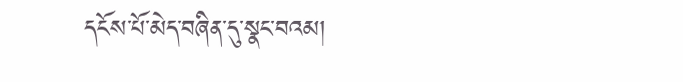དངོས་པོ་མེད་བཞིན་དུ་སྣང་བའམ།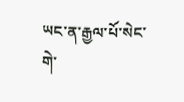ཡང་ན་རྒྱལ་པོ་སེང་གེ་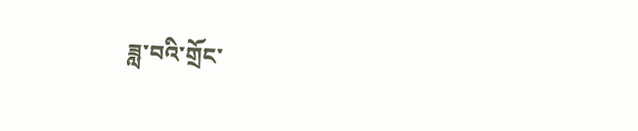ཟླ་བའི་གྲོང་